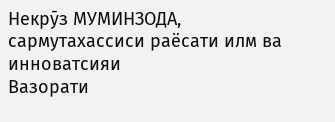Некрӯз МУМИНЗОДА,
сармутахассиси раёсати илм ва инноватсияи
Вазорати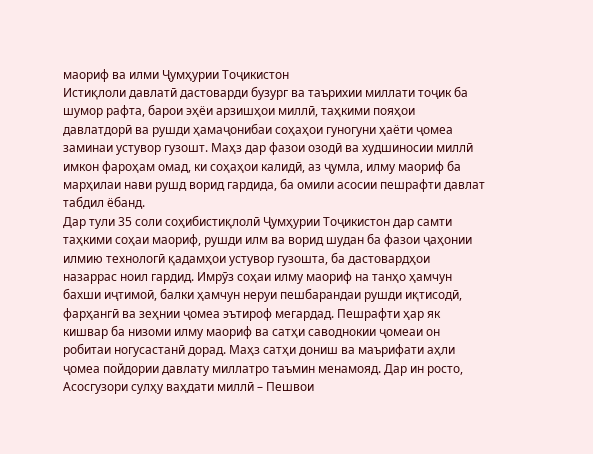маориф ва илми Ҷумҳурии Тоҷикистон
Истиқлоли давлатӣ дастоварди бузург ва таърихии миллати тоҷик ба шумор рафта, барои эҳёи арзишҳои миллӣ, таҳкими пояҳои давлатдорӣ ва рушди ҳамаҷонибаи соҳаҳои гуногуни ҳаёти ҷомеа заминаи устувор гузошт. Маҳз дар фазои озодӣ ва худшиносии миллӣ имкон фароҳам омад, ки соҳаҳои калидӣ, аз ҷумла, илму маориф ба марҳилаи нави рушд ворид гардида, ба омили асосии пешрафти давлат табдил ёбанд.
Дар тули 35 соли соҳибистиқлолӣ Ҷумҳурии Тоҷикистон дар самти таҳкими соҳаи маориф, рушди илм ва ворид шудан ба фазои ҷаҳонии илмию технологӣ қадамҳои устувор гузошта, ба дастовардҳои назаррас ноил гардид. Имрӯз соҳаи илму маориф на танҳо ҳамчун бахши иҷтимоӣ, балки ҳамчун неруи пешбарандаи рушди иқтисодӣ, фарҳангӣ ва зеҳнии ҷомеа эътироф мегардад. Пешрафти ҳар як кишвар ба низоми илму маориф ва сатҳи саводнокии ҷомеаи он робитаи ногусастанӣ дорад. Маҳз сатҳи дониш ва маърифати аҳли ҷомеа пойдории давлату миллатро таъмин менамояд. Дар ин росто, Асосгузори сулҳу ваҳдати миллӣ – Пешвои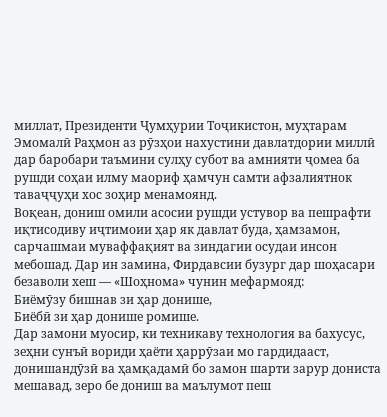миллат, Президенти Ҷумҳурии Тоҷикистон, муҳтарам Эмомалӣ Раҳмон аз рӯзҳои нахустини давлатдории миллӣ дар баробари таъмини сулҳу субот ва амнияти ҷомеа ба рушди соҳаи илму маориф ҳамчун самти афзалиятнок таваҷҷуҳи хос зоҳир менамоянд.
Воқеан, дониш омили асосии рушди устувор ва пешрафти иқтисодиву иҷтимоии ҳар як давлат буда, ҳамзамон, сарчашмаи муваффақият ва зиндагии осудаи инсон мебошад. Дар ин замина, Фирдавсии бузург дар шоҳасари безаволи хеш — «Шоҳнома» чунин мефармояд:
Биёмӯзу бишнав зи ҳар донише,
Биёбӣ зи ҳар донише ромише.
Дар замони муосир, ки техникаву технология ва бахусус, зеҳни сунъӣ вориди ҳаёти ҳаррӯзаи мо гардидааст, донишандӯзӣ ва ҳамқадамӣ бо замон шарти зарур дониста мешавад, зеро бе дониш ва маълумот пеш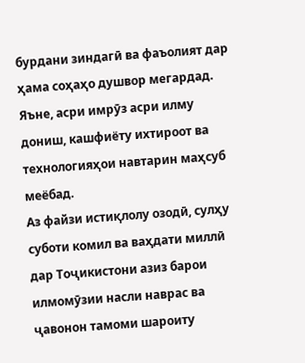бурдани зиндагӣ ва фаъолият дар ҳама соҳаҳо душвор мегардад. Яъне, асри имрӯз асри илму дониш, кашфиёту ихтироот ва технологияҳои навтарин маҳсуб меёбад.
Аз файзи истиқлолу озодӣ, сулҳу суботи комил ва ваҳдати миллӣ дар Тоҷикистони азиз барои илмомӯзии насли наврас ва ҷавонон тамоми шароиту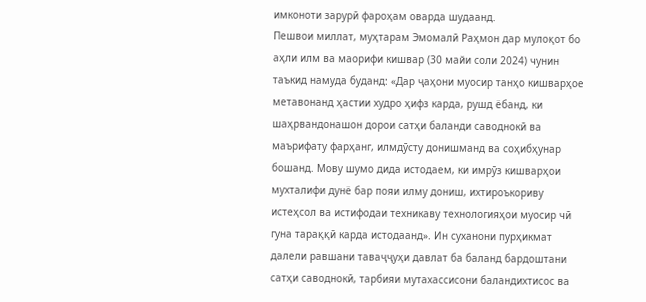имконоти зарурӣ фароҳам оварда шудаанд.
Пешвои миллат, муҳтарам Эмомалӣ Раҳмон дар мулоқот бо аҳли илм ва маорифи кишвар (30 майи соли 2024) чунин таъкид намуда буданд: «Дар ҷаҳони муосир танҳо кишварҳое метавонанд ҳастии худро ҳифз карда, рушд ёбанд, ки шаҳрвандонашон дорои сатҳи баланди саводнокӣ ва маърифату фарҳанг, илмдӯсту донишманд ва соҳибҳунар бошанд. Мову шумо дида истодаем, ки имрӯз кишварҳои мухталифи дунё бар пояи илму дониш, ихтироъкориву истеҳсол ва истифодаи техникаву технологияҳои муосир чӣ гуна тараққӣ карда истодаанд». Ин суханони пурҳикмат далели равшани таваҷҷуҳи давлат ба баланд бардоштани сатҳи саводнокӣ, тарбияи мутахассисони баландихтисос ва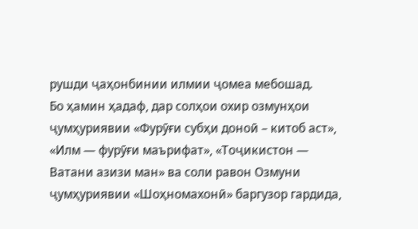рушди ҷаҳонбинии илмии ҷомеа мебошад.
Бо ҳамин ҳадаф, дар солҳои охир озмунҳои ҷумҳуриявии «Фурӯғи субҳи доноӣ – китоб аст», «Илм — фурӯғи маърифат», «Тоҷикистон — Ватани азизи ман» ва соли равон Озмуни ҷумҳуриявии «Шоҳномахонӣ» баргузор гардида,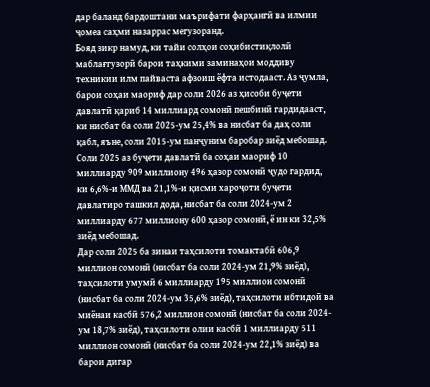дар баланд бардоштани маърифати фарҳангӣ ва илмии ҷомеа саҳми назаррас мегузоранд.
Бояд зикр намуд, ки тайи солҳои соҳибистиқлолӣ маблағгузорӣ барои таҳкими заминаҳои моддиву техникии илм пайваста афзоиш ёфта истодааст. Аз ҷумла, барои соҳаи маориф дар соли 2026 аз ҳисоби буҷети давлатӣ қариб 14 миллиард сомонӣ пешбинӣ гардидааст, ки нисбат ба соли 2025-ум 25,4% ва нисбат ба даҳ соли қабл, яъне, соли 2015-ум панҷуним баробар зиёд мебошад.
Соли 2025 аз буҷети давлатӣ ба соҳаи маориф 10 миллиарду 909 миллиону 496 ҳазор сомонӣ ҷудо гардид, ки 6,6%-и ММД ва 21,1%-и қисми хароҷоти буҷети давлатиро ташкил дода, нисбат ба соли 2024-ум 2 миллиарду 677 миллиону 600 ҳазор сомонӣ, ё ин ки 32,5% зиёд мебошад.
Дар соли 2025 ба зинаи таҳсилоти томактабӣ 606,9 миллион сомонӣ (нисбат ба соли 2024-ум 21,9% зиёд), таҳсилоти умумӣ 6 миллиарду 195 миллион сомонӣ (нисбат ба соли 2024-ум 35,6% зиёд), таҳсилоти ибтидоӣ ва миёнаи касбӣ 576,2 миллион сомонӣ (нисбат ба соли 2024-ум 18,7% зиёд), таҳсилоти олии касбӣ 1 миллиарду 511 миллион сомонӣ (нисбат ба соли 2024-ум 22,1% зиёд) ва барои дигар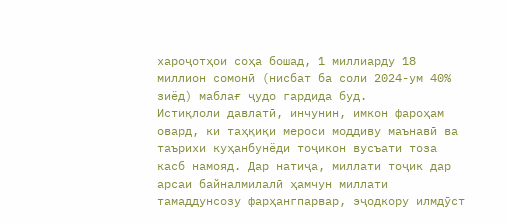хароҷотҳои соҳа бошад, 1 миллиарду 18 миллион сомонӣ (нисбат ба соли 2024-ум 40% зиёд) маблағ ҷудо гардида буд.
Истиқлоли давлатӣ, инчунин, имкон фароҳам овард, ки таҳқиқи мероси моддиву маънавӣ ва таърихи куҳанбунёди тоҷикон вусъати тоза касб намояд. Дар натиҷа, миллати тоҷик дар арсаи байналмилалӣ ҳамчун миллати тамаддунсозу фарҳангпарвар, эҷодкору илмдӯст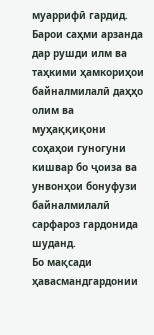муаррифӣ гардид.
Барои саҳми арзанда дар рушди илм ва таҳкими ҳамкориҳои байналмилалӣ даҳҳо олим ва муҳаққиқони соҳаҳои гуногуни кишвар бо ҷоиза ва унвонҳои бонуфузи байналмилалӣ сарфароз гардонида шуданд.
Бо мақсади ҳавасмандгардонии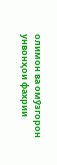олимон ва омӯзгорон унвонҳои фахрии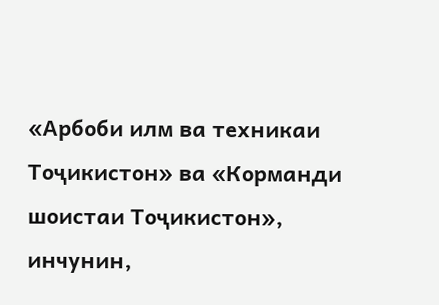«Арбоби илм ва техникаи Тоҷикистон» ва «Корманди шоистаи Тоҷикистон», инчунин,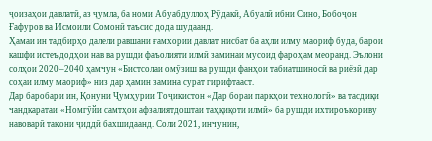ҷоизаҳои давлатӣ, аз ҷумла, ба номи Абуабдуллоҳ Рӯдакӣ, Абуалӣ ибни Сино, Бобоҷон Ғафуров ва Исмоили Сомонӣ таъсис дода шудаанд.
Ҳамаи ин тадбирҳо далели равшани ғамхории давлат нисбат ба аҳли илму маориф буда, барои кашфи истеъдодҳои нав ва рушди фаъолияти илмӣ заминаи мусоид фароҳам меоранд. Эълони солҳои 2020–2040 ҳамчун «Бистсолаи омӯзиш ва рушди фанҳои табиатшиносӣ ва риёзӣ дар соҳаи илму маориф» низ дар ҳамин замина сурат гирифтааст.
Дар баробари ин, Қонуни Ҷумҳурии Тоҷикистон «Дар бораи паркҳои технологӣ» ва тасдиқи чандкаратаи «Номгӯйи самтҳои афзалиятдоштаи таҳқиқоти илмӣ» ба рушди ихтироъкориву навоварӣ такони ҷиддӣ бахшидаанд. Соли 2021, инчунин,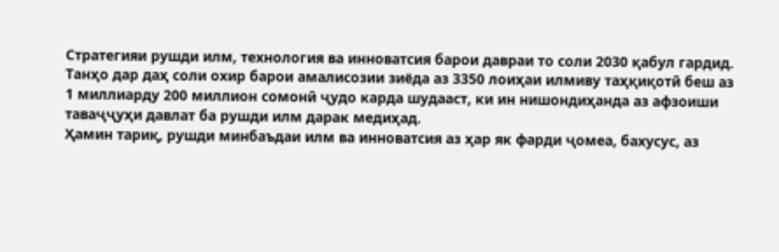Стратегияи рушди илм, технология ва инноватсия барои давраи то соли 2030 қабул гардид.
Танҳо дар даҳ соли охир барои амалисозии зиёда аз 3350 лоиҳаи илмиву таҳқиқотӣ беш аз 1 миллиарду 200 миллион сомонӣ ҷудо карда шудааст, ки ин нишондиҳанда аз афзоиши таваҷҷуҳи давлат ба рушди илм дарак медиҳад.
Ҳамин тариқ, рушди минбаъдаи илм ва инноватсия аз ҳар як фарди ҷомеа, бахусус, аз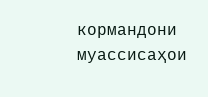кормандони муассисаҳои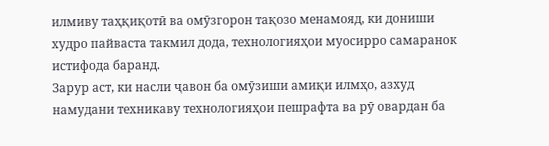илмиву таҳқиқотӣ ва омӯзгорон тақозо менамояд, ки дониши худро пайваста такмил дода, технологияҳои муосирро самаранок истифода баранд.
Зарур аст, ки насли ҷавон ба омӯзиши амиқи илмҳо, азхуд намудани техникаву технологияҳои пешрафта ва рӯ овардан ба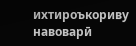ихтироъкориву навоварӣ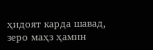ҳидоят карда шавад, зеро маҳз ҳамин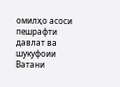омилҳо асоси пешрафти давлат ва шукуфоии Ватани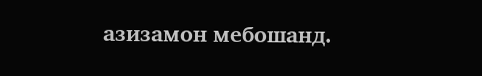азизамон мебошанд.